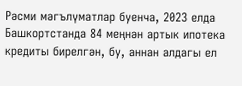Рәсми мәгълүматлар буенча, 2023 елда Башкортстанда 84 меңнән артык ипотека кредиты бирелгән, бу, аннан алдагы ел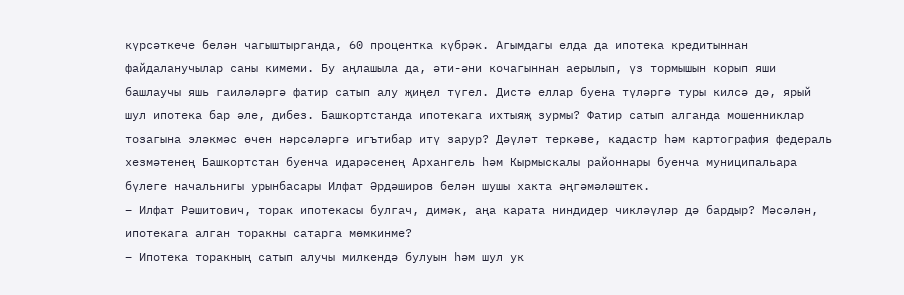күрсәткече белән чагыштырганда, 60 процентка күбрәк. Агымдагы елда да ипотека кредитыннан файдаланучылар саны кимеми. Бу аңлашыла да, әти-әни кочагыннан аерылып, үз тормышын корып яши башлаучы яшь гаиләләргә фатир сатып алу җиңел түгел. Дистә еллар буена түләргә туры килсә дә, ярый шул ипотека бар әле, дибез. Башкортстанда ипотекага ихтыяҗ зурмы? Фатир сатып алганда мошенниклар тозагына эләкмәс өчен нәрсәләргә игътибар итү зарур? Дәүләт теркәве, кадастр һәм картография федераль хезмәтенең Башкортстан буенча идарәсенең Архангель һәм Кырмыскалы районнары буенча муниципальара бүлеге начальнигы урынбасары Илфат Әрдәширов белән шушы хакта әңгәмәләштек.
– Илфат Рәшитович, торак ипотекасы булгач, димәк, аңа карата ниндидер чикләүләр дә бардыр? Мәсәлән, ипотекага алган торакны сатарга мөмкинме?
– Ипотека торакның сатып алучы милкендә булуын һәм шул ук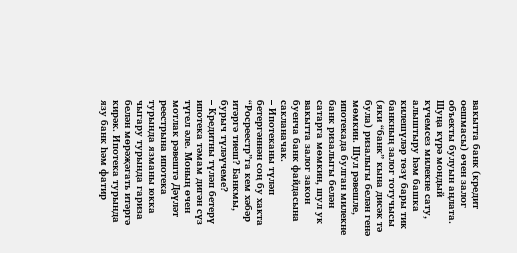вакытта банк (кредит оешмасы) өчен залог объекты булуын аңлата. Шуңа күрә мондый күчемсез милекне сату, алыштыру һәм башка килешүләр төзү бары тик банкның залог тотучысы (яки “банк” кына дисәк тә була) ризалыгы белән генә мөмкин. Шул рәвешле, ипотекада булган милекне банк ризалыгы белән сатарга мөмкин, шул ук вакытта залог закон буенча банк файдасына сакланачак.
– Ипотеканы түләп бетергәннән соң бу хакта “Росреестр”га кем хәбәр итәргә тиеш? Банкмы, бурыч түләүчеме?
– Кредитны түләп бетерү ипотека тәмам дигән сүз түгел әле. Моның өчен мотлак рәвештә Дәүләт реестрына ипотека турында язманы юкка чыгару турында гариза белән мөрәҗәгать итәргә кирәк. Ипотека турында язу банк һәм фатир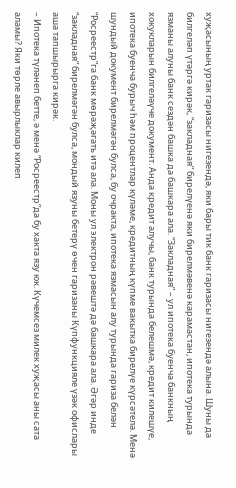хуҗасының уртак гаризасы нигезендә, яки бары тик банк гаризасы нигезендә алына. Шуны да билгеләп үтәргә кирәк, “закладная” бирелүенә яки бирелмәвенә карамастан, ипотека турында язманы алуны банк сездән башка да башкара ала. “Закладная” – ул ипотека буенча банкның хокукларын билгеләүче документ. Анда кредит алучы, банк турында белешмә, кредит килешүе, ипотека буенча бурыч һәм процентлар күләме, кредитның күпме вакытка бирелүе күрсәтелә. Менә шундый документ бирелмәгән булса, бу очракта, ипотека язмасын алу турында гариза белән “Росреестр”га банк мөрәҗәгать итә ала. Моны ул электрон рәвештә дә башкара ала. Әгәр инде “закладная” бирелмәгән булса, мондый язуны бетерү өчен гаризаны Күпфункцияле үзәк офислары аша тапшырырга кирәк.
– Ипотека түләнеп бетте, ә менә “Росреестр”да бу хакта язу юк. Күчемсез милек хуҗасы аны сата аламы? Яки төрле авырлыклар килеп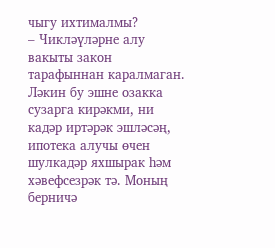чыгу ихтималмы?
– Чикләүләрне алу вакыты закон тарафыннан каралмаган. Ләкин бу эшне озакка сузарга кирәкми, ни кадәр иртәрәк эшләсәң, ипотека алучы өчен шулкадәр яхшырак һәм хәвефсезрәк тә. Моның берничә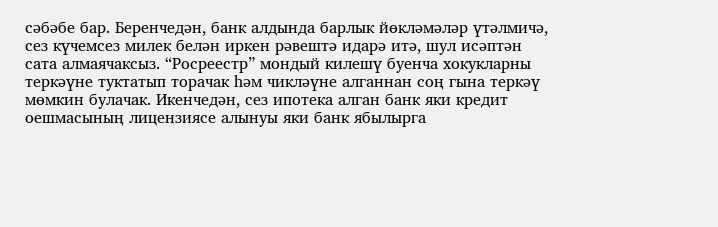сәбәбе бар. Беренчедән, банк алдында барлык йөкләмәләр үтәлмичә, сез күчемсез милек белән иркен рәвештә идарә итә, шул исәптән сата алмаячаксыз. “Росреестр” мондый килешү буенча хокукларны теркәүне туктатып торачак һәм чикләүне алганнан соң гына теркәү мөмкин булачак. Икенчедән, сез ипотека алган банк яки кредит оешмасының лицензиясе алынуы яки банк ябылырга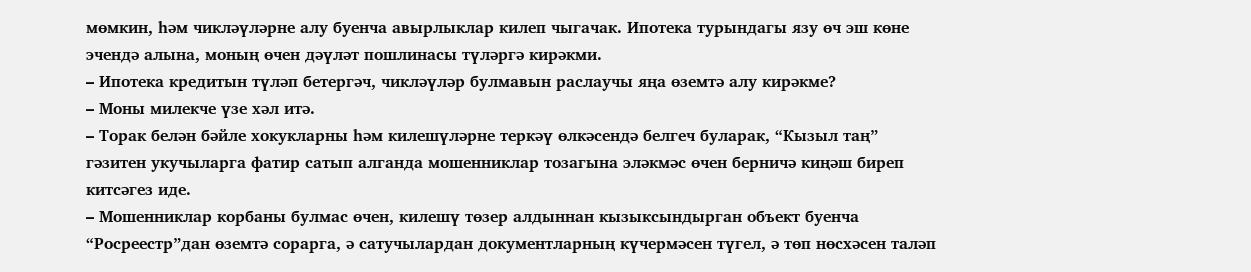мөмкин, һәм чикләүләрне алу буенча авырлыклар килеп чыгачак. Ипотека турындагы язу өч эш көне эчендә алына, моның өчен дәүләт пошлинасы түләргә кирәкми.
– Ипотека кредитын түләп бетергәч, чикләүләр булмавын раслаучы яңа өземтә алу кирәкме?
– Моны милекче үзе хәл итә.
– Торак белән бәйле хокукларны һәм килешүләрне теркәү өлкәсендә белгеч буларак, “Кызыл таң” гәзитен укучыларга фатир сатып алганда мошенниклар тозагына эләкмәс өчен берничә киңәш биреп китсәгез иде.
– Мошенниклар корбаны булмас өчен, килешү төзер алдыннан кызыксындырган объект буенча “Росреестр”дан өземтә сорарга, ә сатучылардан документларның күчермәсен түгел, ә төп нөсхәсен таләп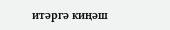итәргә киңәш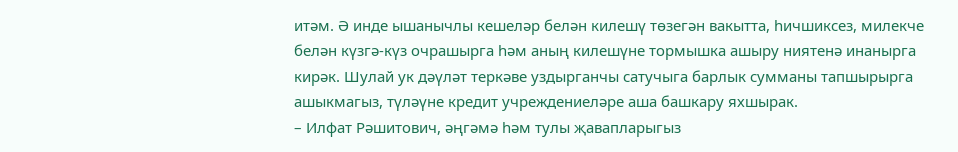итәм. Ә инде ышанычлы кешеләр белән килешү төзегән вакытта, һичшиксез, милекче белән күзгә-күз очрашырга һәм аның килешүне тормышка ашыру ниятенә инанырга кирәк. Шулай ук дәүләт теркәве уздырганчы сатучыга барлык сумманы тапшырырга ашыкмагыз, түләүне кредит учреждениеләре аша башкару яхшырак.
– Илфат Рәшитович, әңгәмә һәм тулы җавапларыгыз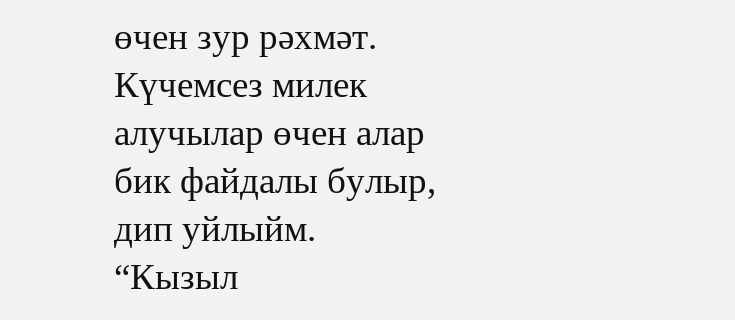өчен зур рәхмәт. Күчемсез милек алучылар өчен алар бик файдалы булыр, дип уйлыйм.
“Кызыл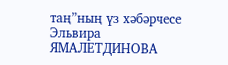таң”ның үз хәбәрчесе
Эльвира ЯМАЛЕТДИНОВА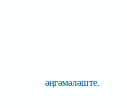әңгәмәләште.